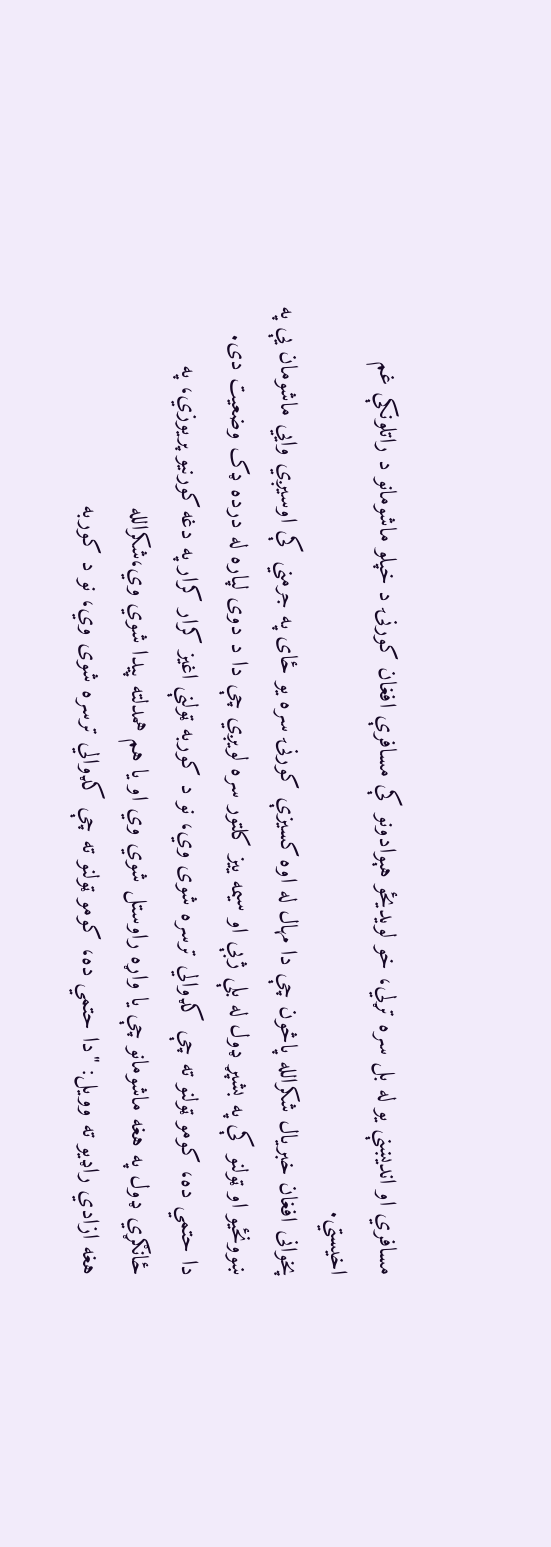مسافري او اندیښنې یو له بل سره تړلي، خو لویدیځو هېوادونو کې مسافرې افغان کورنۍ د خپلو ماشومانو د راتلونکې غم اخیستي.
پخوانی افغان خبریال شکرالله پاڅون چې دا مهال له اوه کسیزې کورنۍ سره یو ځای په جرمني کې اوسیږي وايي ماشومان یې په ښوونځیو او ټولنو کې په بشپړ ډول له بلې ژبې او سیمه ییز کلتور سره لویږي چې دا د دوی لپاره له درده ډک وضعیت دی.
دا حتمي ده، کومو ټولنو ته چې کډوالي ترسره شوی وي، نو د کوربه ټولنې اغیز کرار کرار په دغه کورنیو پریوزي، په ځانګړي ډول په هغه ماشومانو چې یا واړه راوستل شوي وي او یا هم همدلته پیدا شوي وي،شکرالله
هغه ازادي راډيو ته وویل: "دا حتمي ده، کومو ټولنو ته چې کډوالي ترسره شوی وي، نو د کوربه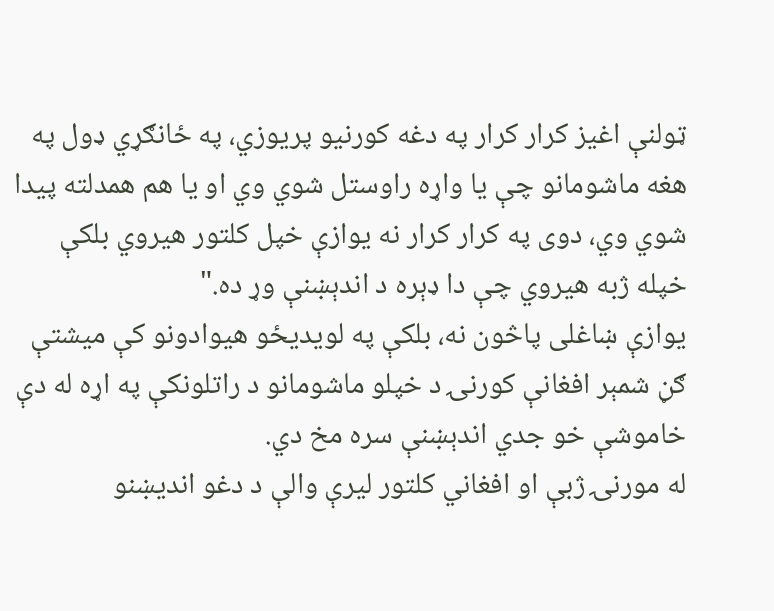ټولنې اغیز کرار کرار په دغه کورنیو پریوزي، په ځانګړي ډول په هغه ماشومانو چې یا واړه راوستل شوي وي او یا هم همدلته پیدا شوي وي، دوی په کرار کرار نه یوازې خپل کلتور هیروي بلکې خپله ژبه هیروي چې دا ډېره د اندېښنې وړ ده."
یوازې ښاغلی پاڅون نه، بلکې په لویدیځو هیوادونو کې میشتې ګڼ شمېر افغانې کورنۍ د خپلو ماشومانو د راتلونکې په اړه له دې خاموشې خو جدي اندېښنې سره مخ دي.
له مورنۍ ژبې او افغاني کلتور لیرې والې د دغو اندیښنو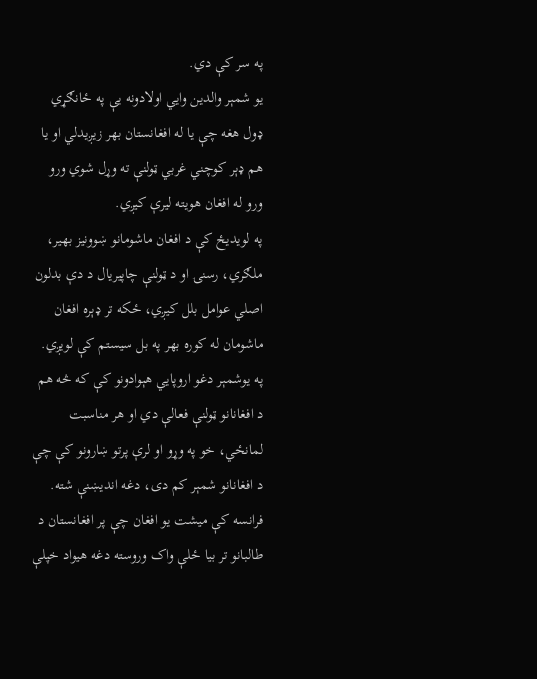په سر کې دي.
یو شمېر والدین وايي اولادونه یې په ځانګړي ډول هغه چې یا له افغانستان بهر زیږیدلي او یا هم ډېر کوچني غربي ټولنې ته وړل شوي ورو ورو له افغان هویته لیرې کیږي.
په لویدیځ کې د افغان ماشومانو ښوونیز بهیر، ملګري، رسنۍ او د ټولنې چاپیریال د دې بدلون اصلي عوامل بلل کيږي، ځکه تر ډېره افغان ماشومان له کوره بهر په بل سیستم کې لویږي.
په یوشمېر دغو اروپایي هېوادونو کې که څه هم د افغانانو ټولنې فعالې دي او هر مناسبت لمانځي، خو په وړو او لرې پرتو ښارونو کې چې د افغانانو شمېر کم دی، دغه اندیښنې شته.
فرانسه کې میشت یو افغان چې پر افغانستان د طالبانو تر بیا ځلې واک وروسته دغه هیواد خپلې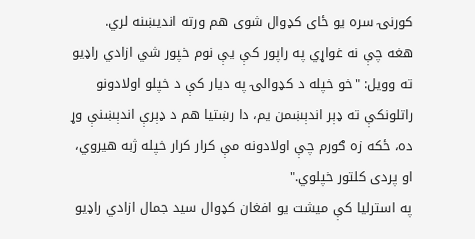کورنۍ سره یو ځای کډوال شوی هم ورته اندیښنه لري.
هغه چې نه غواړي په راپور کې یې نوم خپور شي ازادي راډيو ته وویل: "خو خپله د کډوالۍ په دیار کې د خپلو اولادونو راتلونکې ته ډېر اندېښمن یم، دا رښتیا هم د ډېرې اندېښنې وړ ده، ځکه زه ګورم چې اولادونه مې کرار کرار خپله ژبه هیروي، او پردی کلتور خپلوي."
په استرلیا کې میشت یو افغان کډوال سید جمال ازادي راډيو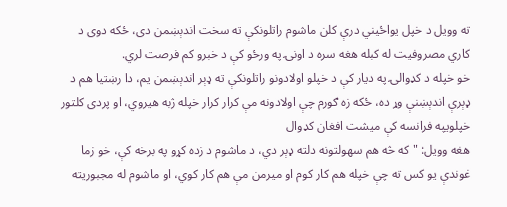ته وویل د خپل یواځیني درې کلن ماشوم راتلونکې ته سخت اندېښمن دی، ځکه دوی د کاري مصروفیت له کبله هغه سره د اونۍ په ورځو کې د خبرو کم فرصت لري.
خو خپله د کډوالۍ په دیار کې د خپلو اولادونو راتلونکې ته ډېر اندېښمن یم، دا رښتیا هم د ډېرې اندېښنې وړ ده، ځکه زه ګورم چې اولادونه مې کرار کرار خپله ژبه هیروي، او پردی کلتور خپلويپه فرانسه کې میشت افغان کډوال
هغه وویل: "که څه هم سهولتونه دلته ډېر دي، د ماشوم د زده کړو په برخه کې، خو زما غوندې یو کس ته چې خپله هم کار کوم او میرمن مې هم کار کوي، او ماشوم له مجبوریته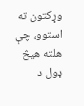وړکتون ته استوو، چې هلته هیڅ ډول د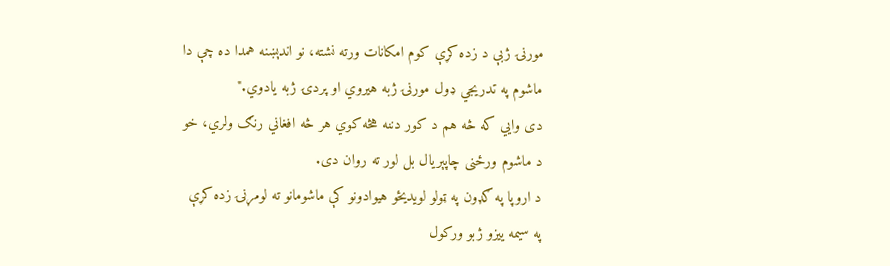مورنۍ ژبې د زده کړې کوم امکانات ورته نشته، نو اندېښنه همدا ده چې دا ماشوم په تدریجي ډول مورنۍ ژبه هیروي او پردۍ ژبه یادوي."
دی وايي که څه هم د کور دننه هڅه کوي هر څه افغاني رنګ ولري، خو د ماشوم ورځنی چاپېریال بل لور ته روان دی.
د اروپا په ګډون په ټولو لویدیځو هیوادونو کې ماشومانو ته لومړنۍ زده کړې په سیمه ییزو ژبو ورکول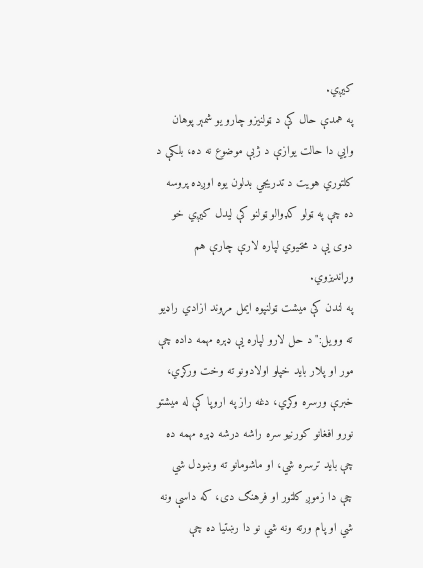کیږي.
په همدې حال کې د ټولنیزو چارو یو شمېر پوهان وايي دا حالت یوازې د ژبې موضوع نه ده، بلکې د کلتوري هویت د تدریجي بدلون یوه اوږده پروسه ده چې په ټولو کډوالو ټولنو کې لیدل کیږي خو دوی یې د مخنیوي لپاره لارې چارې هم وړاندیزوي.
په لندن کې میشت ټولنپوه ایمل مړوند ازادي راډیو ته وویل:"د حل لارو لپاره یې ډېره مهمه داده چې مور او پلار باید خپلو اولادونو ته وخت ورکړي، خبرې ورسره وکړي، دغه راز په اروپا کې له میشتو نورو افغانو کورنیو سره راشه درشه ډېره مهمه ده چې باید ترسره شي، او ماشومانو ته وښودل شي چې دا زموږ کلتور او فرهنګ دی، که داسې ونه شي او پام ورته ونه شي نو دا رښتیا ده چې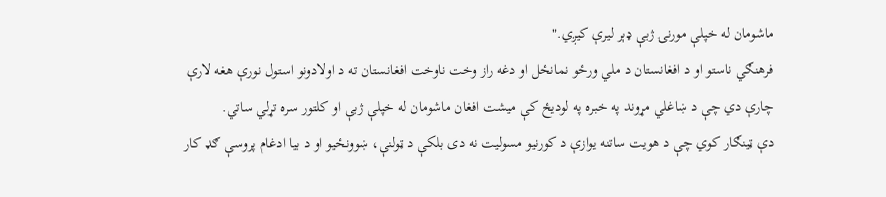ماشومان له خپلې مورنۍ ژبې ډېر لیرې کیږي."
فرهنګي ناستو او د افغانستان د ملي ورځو نمانځل او دغه راز وخت ناوخت افغانستان ته د اولادونو استول نورې هغه لارې چارې دي چې د ښاغلي مړوند په خبره په لودیځ کې میشت افغان ماشومان له خپلې ژبې او کلتور سره تړلي ساتي.
دې ټینګار کوي چې د هویت ساتنه یوازې د کورنیو مسولیت نه دی بلکې د ټولنې، ښوونځیو او د بیا ادغام پروسې ګډ کار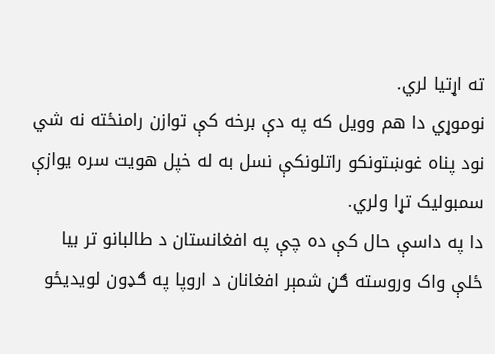ته اړتیا لري.
نوموړي دا هم وویل که په دې برخه کې توازن رامنځته نه شي نود پناه غوښتونکو راتلونکې نسل به له خپل هویت سره یوازې سمبولیک تړا ولري.
دا په داسې حال کې ده چې په افغانستان د طالبانو تر بیا ځلې واک وروسته ګڼ شمېر افغانان د اروپا په ګډون لویدیځو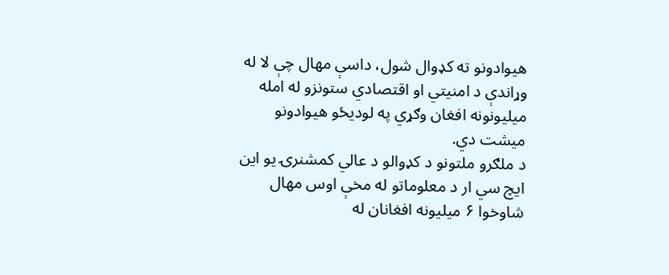هیوادونو ته کډوال شول، داسې مهال چې لا له وړاندې د امنیتي او اقتصادي ستونزو له امله میلیونونه افغان وګړي په لودیځو هیوادونو میشت دي.
د ملګرو ملتونو د کډوالو د عالي کمشنرۍ یو این ایچ سي ار د معلوماتو له مخې اوس مهال شاوخوا ۶ میلیونه افغانان له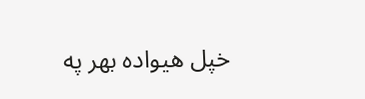خپل هیواده بهر په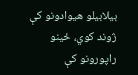بیلابیلو هیوادونو کې ژوند کوي، ځینو راپورونو کې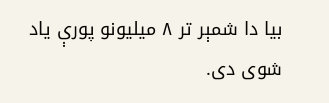بیا دا شمېر تر ۸ میلیونو پورې یاد شوی دی.